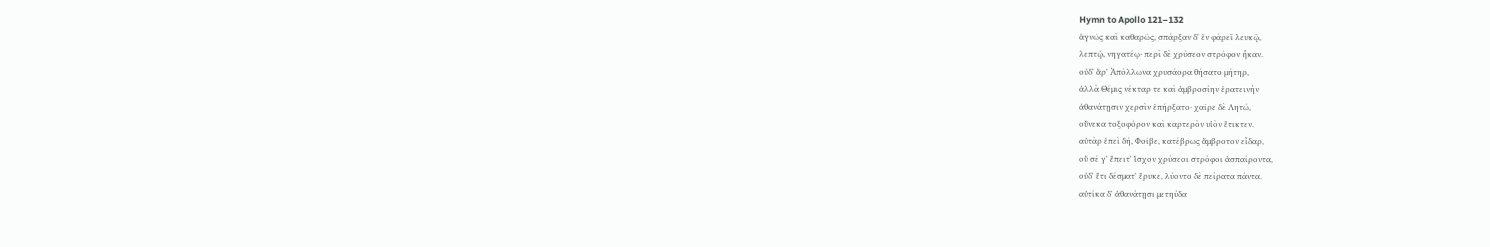Hymn to Apollo 121–132
ἁγνῶς καὶ καθαρῶς, σπάρξαν δʼ ἐν φάρεϊ λευκῷ,
λεπτῷ, νηγατέῳ· περὶ δὲ χρύσεον στρόφον ἧκαν.
οὐδʼ ἄρʼ Ἀπόλλωνα χρυσάορα θήσατο μήτηρ,
ἀλλὰ Θέμις νέκταρ τε καὶ ἀμβροσίην ἐρατεινὴν
ἀθανάτῃσιν χερσὶν ἐπήρξατο· χαῖρε δὲ Λητώ,
οὕνεκα τοξοφόρον καὶ καρτερὸν υἱὸν ἔτικτεν.
αὐτὰρ ἐπεὶ δή, Φοῖβε, κατέβρως ἄμβροτον εἶδαρ,
οὔ σέ γʼ ἔπειτʼ ἴσχον χρύσεοι στρόφοι ἀσπαίροντα,
οὐδʼ ἔτι δέσματʼ ἔρυκε, λύοντο δὲ πείρατα πάντα.
αὐτίκα δʼ ἀθανάτῃσι μετηύδα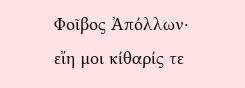Φοῖβος Ἀπόλλων·
εἴη μοι κίθαρίς τε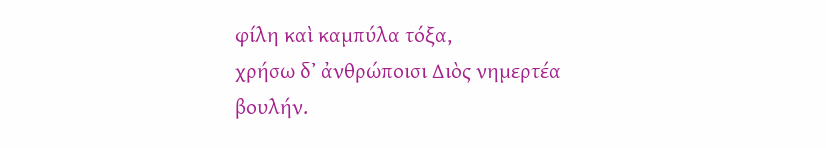φίλη καὶ καμπύλα τόξα,
χρήσω δʼ ἀνθρώποισι Διὸς νημερτέα βουλήν.